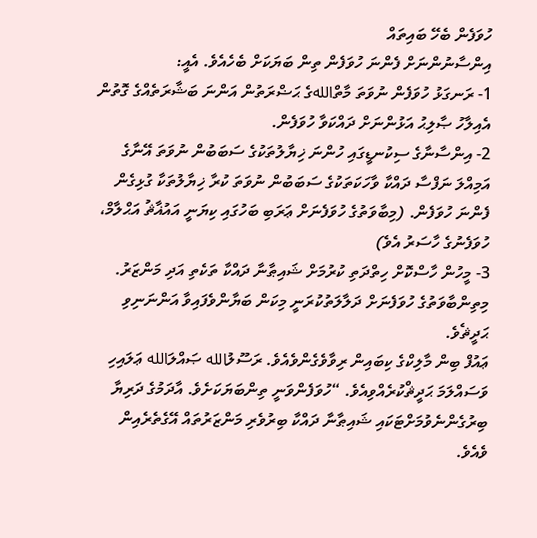ހުވަފެން ބެހޭ ބައިތައް
އިންސާނުންނަށް ފެންނަ ހުވަފެން ތިން ބަޔަކަށް ބެހެއެވެ. އެއީ:
1- ރަނގަޅު ހުވަފެން ނުވަތަ މާތްاللهގެ ޙަޟްރަތުން އަންނަ ބަޝާރަތެއްގެ ގޮތުން އެއިލާހު ޞާލިޙު އަޅުންނަށް ދައްކަވާ ހުވަފެން.
2- އިންސާނާގެ ސިކުނޑީގައި ހުންނަ ޚިޔާލުތަކުގެ ސަބަބުން ނުވަތަ އޭނާގެ އަމިއްލަ ނަފްސާ ދައްކާ ވާހަކަތަކުގެ ސަބަބުން ނުވަތަ ކުރާ ޚިޔާލުތަކާ ގުޅިގެން ފެންނަ ހުވަފެން. (މިބާވަތުގެ ހުވަފެނަށް ޢަރަބި ބަހުގައި ކިޔަނީ އައުޣާޘު އަޙްލާމް، ހުވަފެނުގެ ހާސަރު އެވެ)
3- މީހުން ހާސްކޮށް ހިތްދަތި ކުރުމަށް ޝައިޠާނާ ދައްކާ ތަކެތި އަދި މަންޒަރު.
މިތިންބާވަތުގެ ހުވަފެނަށް ދަލާލަތުކުރަނީ މިކަން ބަޔާންވެފައިވާ އަންނަނިވި ޙަދީޘެވެ.
ޢައުފް ބިން މާލިކްގެ ކިބައިން ރިވާވެގެންވެއެވެ. ރަސޫލުالله ޞައްލަالله ޢަލައިހި ވަސައްލަމަ ޙަދީޘްކުރެއްވިއެވެ. “ހުވަފެންވަނީ ތިންބަޔަކަށެވެ. އާދަމުގެ ދަރިޔާ ބިރުގެންނެވުމަށްޓަކައި ޝައިޠާނާ ދައްކާ ބިރުވެރި މަންޒަރުތައް އޭގެތެރެއިން ވެއެވެ.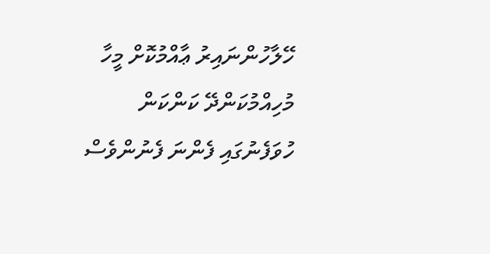ހޭލާހުންނައިރު ޢާއްމުކޮށް މީހާ މުހިއްމުކަންދޭ ކަންކަން ހުވަފެނުގައި ފެންނަ ފެނުންވެސް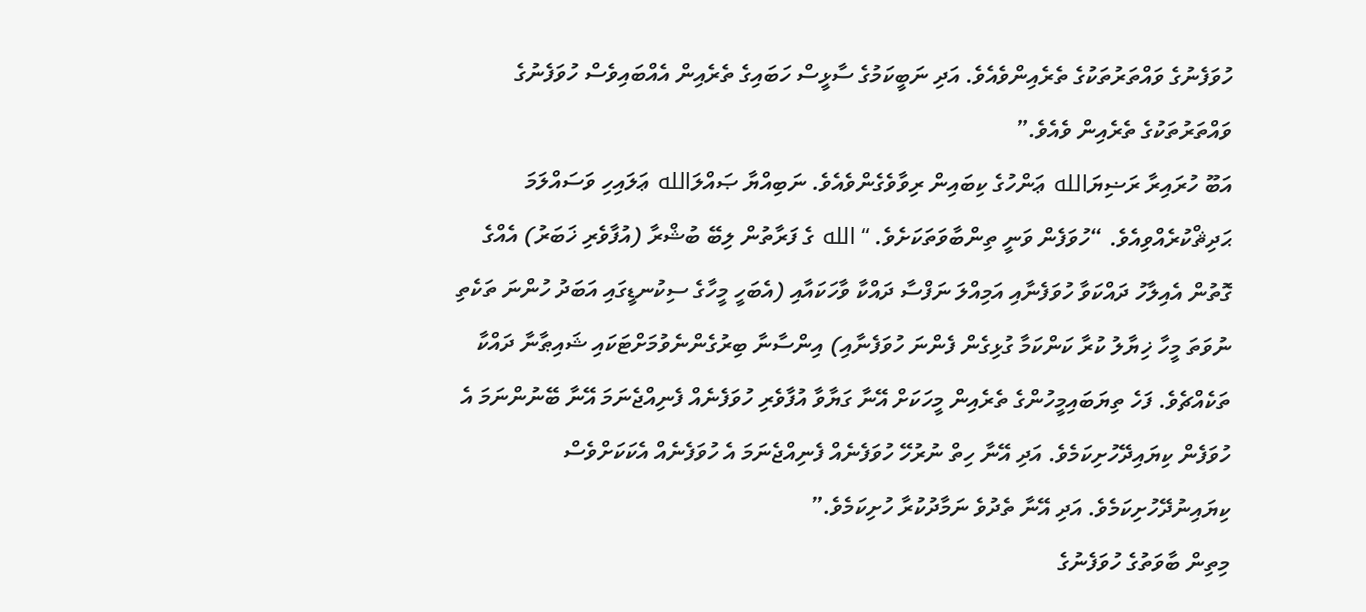ހުވަފެނުގެ ވައްތަރުތަކުގެ ތެރެއިންވެއެވެ. އަދި ނަބީކަމުގެ ސާޅީސް ހަބައިގެ ތެރެއިން އެއްބައިވެސް ހުވަފެނުގެ ވައްތަރުތަކުގެ ތެރެއިން ވެއެވެ.”
އަބޫ ހުރައިރާ ރަޟިޔަالله ޢަންހުގެ ކިބައިން ރިވާވެގެންވެއެވެ. ނަބިއްޔާ ޞައްލަالله ޢަލައިހި ވަސައްލަމަ ޙަދިޘްކުރެއްވިއެވެ. “ހުވަފެން ވަނީ ތިންބާވަތަކަށެވެ. “الله ގެ ފަރާތުން ލިބޭ ބުޝްރާ (އުފާވެރި ޚަބަރު) އެއްގެ ގޮތުން އެއިލާހު ދައްކަވާ ހުވަފެނާއި އަމިއްލަ ނަފްސާ ދައްކާ ވާހަކައާއި (އެބަހީ މީހާގެ ސިކުނޑީގައި އަބަދު ހުންނަ ތަކެތި ނުވަތަ މީހާ ޚިޔާލު ކުރާ ކަންކަމާ ގުޅިގެން ފެންނަ ހުވަފެނާއި) އިންސާނާ ބިރުގެންނެވުމަށްޓަކައި ޝައިޠާނާ ދައްކާ ތަކެއްޗެވެ. ފަހެ ތިޔަބައިމީހުންގެ ތެރެއިން މީހަކަށް އޭނާ ގަޔާވާ އުފާވެރި ހުވަފެނެއް ފެނިއްޖެނަމަ އޭނާ ބޭނުންނަމަ އެ ހުވަފެން ކިޔައިދޭހުށިކަމެވެ. އަދި އޭނާ ހިތް ނުރުހޭ ހުވަފެނެއް ފެނިއްޖެނަމަ އެ ހުވަފެނެއް އެކަކަށްވެސް ކިޔައިނުދޭހުށިކަމެވެ. އަދި އޭނާ ތެދުވެ ނަމާދުކުރާ ހުށިކަމެވެ.”
މިތިން ބާވަތުގެ ހުވަފެނުގެ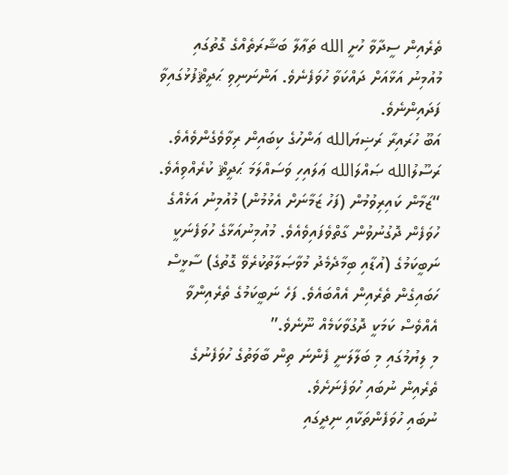ތެރެއިން ސީދާވާ ހުށީ الله ތަޢާލާ ބަޝާރަތެއްގެ ގޮތުގައި މުއުމިނު އަޅާއަށް ދައްކަވާ ހުވަފެނެވެ. އަންނަނިވި ޙަދީޘްފުޅުގައިވާ ފަދައިންނެވެ.
އަބޫ ހުރައިރާ ރަޟިޔަالله ޢަންހުގެ ކިބައިން ރިވާވެގެންވެއެވެ. ރަސޫލުالله ޞައްލަالله ޢަލައިހި ވަސައްލަމަ ޙަދީޘް ކުރެއްވިއެވެ. “ޒަމާން ކައިރިވުމުން (ފަހު ޒަމާނަށް އެޅުމުން) މުއުމިނު އަޅެއްގެ ހުވަފެން ދޮގުނުވުން ގާތްވެފައިވެއެވެ. މުއުމިނުއަޅާގެ ހުވަފެނަކީ ނަބީކަމުގެ (އުޑާއި ބިމާދެމެދު މުވާޞަލާތުކުރެވޭ ގޮތުގެ) ސާޅީސް ހަބައިގެން ތެރެއިން އެއްބައެވެ. ފަހެ ނަބީކަމުގެ ތެރެއިންވާ އެއްވެސް ކަމަކީ ދޮގުވާކަމެއް ނޫނެވެ.”
މި ލިޔުމުގައި މި ބަލާލަނީ ފެންނަ ތިން ބާވަތުގެ ހުވަފެނުގެ ތެރެއިން ނުބައި ހުވަފެނަށެވެ.
ނުބައި ހުވަފެންތަކާއި ނިދީގައި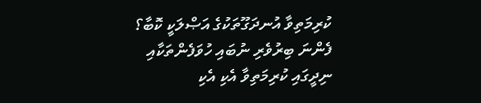ކުރިމަތިވާ އުނދަގޫތަކުގެ އަޞްލަކީ ކޮބާ؟
ފެންނަ ބިރުވެރި ނުބައި ހުވަފެންތަކާއި ނިދީގައި ކުރިމަތިވާ އެކި އެކި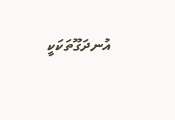އުނދަގޫތަކަކީ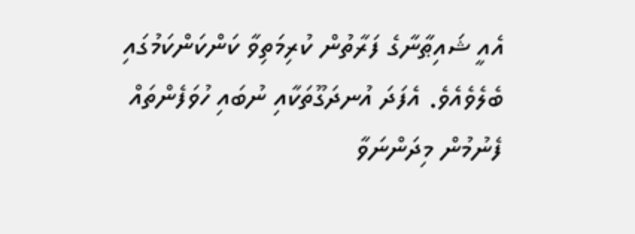އެއީ ޝައިޠާނާގެ ފަރާތުން ކުރިމަތިވާ ކަންކަންކަމުގައި ބެލެވެއެވެ. އެފަދަ އުނދަގޫތަކާއި ނުބައި ހުވަފެންތައް ފެނުމުން މިދަންނަވާ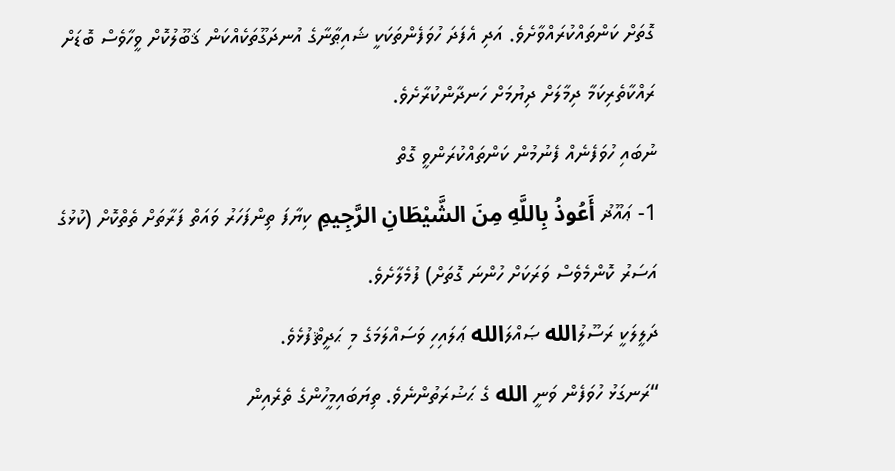ގޮތަށް ކަންތައްކުރައްވާށެވެ. އަދި އެފަދަ ހުވަފެންތަކަކީ ޝައިޠާނާގެ އުނދަގޫތަކެއްކަން ޤަބޫލުކޮށް ވީހާވެސް ބޮޑަށް ރައްކާތެރިކަމާ ދިމާލަށް ދިޔުމަށް ހަނދާންކުރާށެވެ.
ނުބައި ހުވަފެނެއް ފެނުމުން ކަންތައްކުރަންވީ ގޮތް
1- ޢައޫޛު أَعُوذُ بِاللَّهِ مِنَ الشَّيْطَانِ الرَّجِيمِ ކިޔާފަ ތިންފަހަރު ވައަތް ފަރާތަށް ތެތްކޮށް (ކުޅުގެ އަސަރު ކޮންމެވެސް ވަރަކަށް ހުންނަ ގޮތަށް) ފުމެލާށެވެ.
ދަލީލަކީ ރަސޫލުالله ޞައްލަالله ޢަލައިހި ވަސައްލަމަގެ މި ޙަދީޘްފުޅެވެ.
“ރަނގަޅު ހުވަފެން ވަނީ الله ގެ ޙަޟުރަތުންނެވެ. ތިޔަބައިމީހުންގެ ތެރެއިން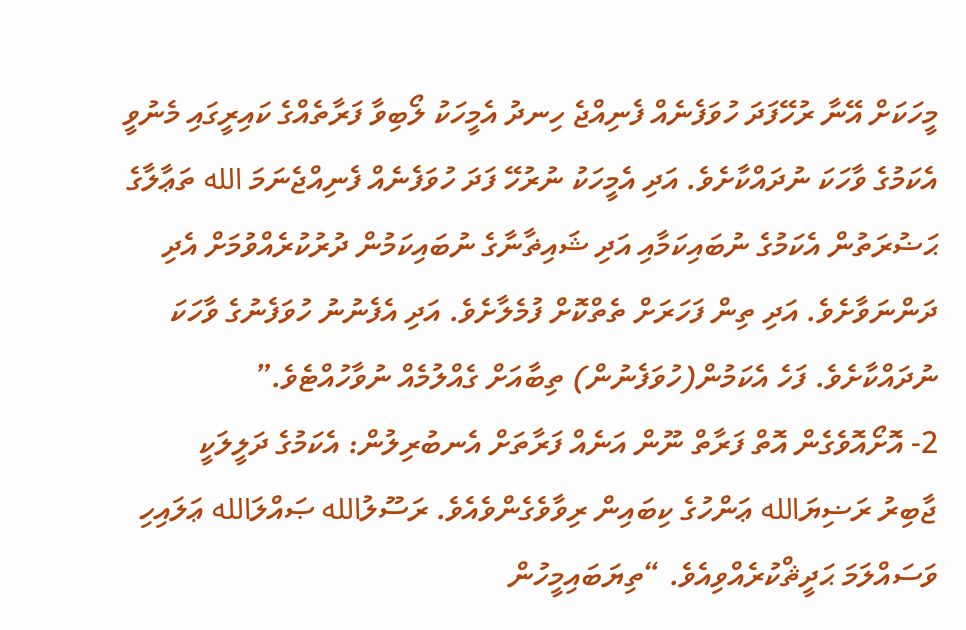މީހަކަށް އޭނާ ރުހޭފަދަ ހުވަފެނެއް ފެނިއްޖެ ހިނދު އެމީހަކު ލޯބިވާ ފަރާތެއްގެ ކައިރީގައި މެނުވީ އެކަމުގެ ވާހަކަ ނުދައްކާށެވެ. އަދި އެމީހަކު ނުރުހޭ ފަދަ ހުވަފެނެއް ފެނިއްޖެނަމަ الله ތަޢާލާގެ ޙަޟުރަތުން އެކަމުގެ ނުބައިކަމާއި އަދި ޝައިޡާނާގެ ނުބައިކަމުން ދުރުކުރެއްވުމަށް އެދި ދަންނަވާށެވެ. އަދި ތިން ފަހަރަށް ތެތްކޮށް ފުމެލާށެވެ. އަދި އެފެނުނު ހުވަފެނުގެ ވާހަކަ ނުދައްކާށެވެ. ފަހެ އެކަމުން(ހުވަފެނުން) ތިބާއަށް ގެއްލުމެއް ނުވާހުއްޓެވެ.”
2- އޮށޯއޮވެގެން އޮތް ފަރާތް ނޫން އަނެއް ފަރާތަށް އެނބުރިލުން: އެކަމުގެ ދަލީލަކީ
ޖާބިރު ރަޟިޔަالله ޢަންހުގެ ކިބައިން ރިވާވެގެންވެއެވެ. ރަސޫލުالله ޞައްލަالله ޢަލައިހި ވަސައްލަމަ ޙަދީޘްކުރެއްވިއެވެ. “ތިޔަބައިމީހުން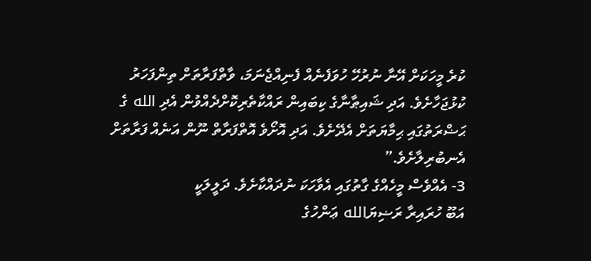ކުރެ މީހަކަށް އޭނާ ނުރުހޭ ހުވަފެނެއް ފެނިއްޖެނަމަ، ވާތްފަރާތަށް ތިންފަހަރު ކުޅުޖަހާށެވެ. އަދި ޝައިޠާނާގެ ކިބައިން ރައްކާތެރިކޮށްދެއްވުން އެދި الله ގެ ޙަޟްރަތުގައި ޙިމާޔަތަށް އެދޭށެވެ. އަދި އޮށޯވެ އޮތްފަރާތް ނޫން އަނެއް ފަރާތަށް އެނބުރިލާށެވެ.”
3- އެއްވެސް މީހެއްގެ ގާތުގައި އެވާހަކަ ނުދައްކާށެވެ. ދަލީލަކީ
އަބޫ ހުރައިރާ ރަޟިޔަالله ޢަންހުގެ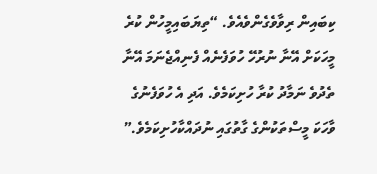ކިބައިން ރިވާވެގެންވެއެވެ. “ތިޔަބައިމީހުން ކުރެ މީހަކަށް އޭނާ ނުރުހޭ ހުވަފެނެއް ފެނިއްޖެނަމަ އޭނާ ތެދުވެ ނަމާދު ކުރާ ހުށިކަމެވެ. އަދި އެ ހުވަފެނުގެ ވާހަކަ މީސްތަކުންގެ ގާތުގައި ނުދައްކާހުށިކަމެވެ.”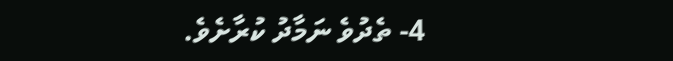4- ތެދުވެ ނަމާދު ކުރާށެވެ.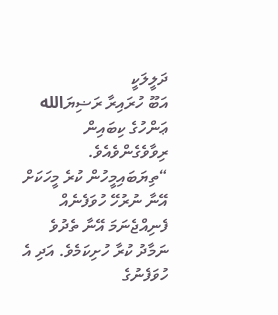ދަލީލަކީ
އަބޫ ހުރައިރާ ރަޟިޔަالله ޢަންހުގެ ކިބައިން ރިވާވެގެންވެއެވެ. “ތިޔަބައިމީހުން ކުރެ މީހަކަށް އޭނާ ނުރުހޭ ހުވަފެނެއް ފެނިއްޖެނަމަ އޭނާ ތެދުވެ ނަމާދު ކުރާ ހުށިކަމެވެ. އަދި އެ ހުވަފެނުގެ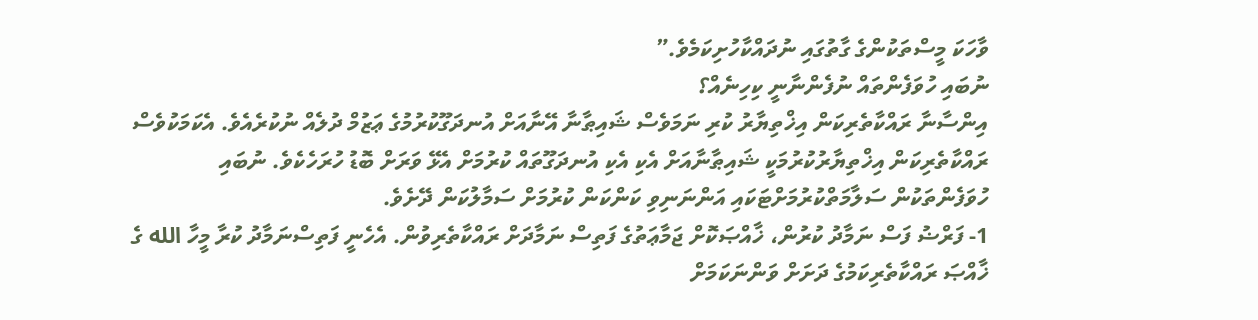ވާހަކަ މީސްތަކުންގެ ގާތުގައި ނުދައްކާހުށިކަމެވެ.”
ނުބައި ހުވަފެންތައް ނުފެންނާނީ ކިހިނެއް؟
އިންސާނާ ރައްކާތެރިކަން އިޚްތިޔާރު ކުރި ނަމަވެސް ޝައިޠާނާ އޭނާއަށް އުނދަގޫކުރުމުގެ ޢަޒުމް ދުލެއް ނުކުރެއެވެ. އެކަމަކުވެސް ރައްކާތެރިކަން އިޚްތިޔާރުކުރުމަކީ ޝައިޠާނާއަށް އެކި އެކި އުނދަގޫތައް ކުރުމަށް އެޅޭ ވަރަށް ބޮޑު ހުރަހެކެވެ. ނުބައި ހުވަފެންތަކުން ސަލާމަތްކުރުމަށްޓަކައި އަންނަނިވި ކަންކަން ކުރުމަށް ސަމާލުކަން ދޭށެވެ.
1- ފަރްޟު ފަސް ނަމާދު ކުރުން، ޚާއްޞަކޮށް ޖަމާޢަތުގެ ފަތިސް ނަމާދަށް ރައްކާތެރިވުން. އެހެނީ ފަތިސްނަމާދު ކުރާ މީހާ الله ގެ ޚާއްޞަ ރައްކާތެރިކަމުގެ ދަށަށް ވަންނަކަމަށް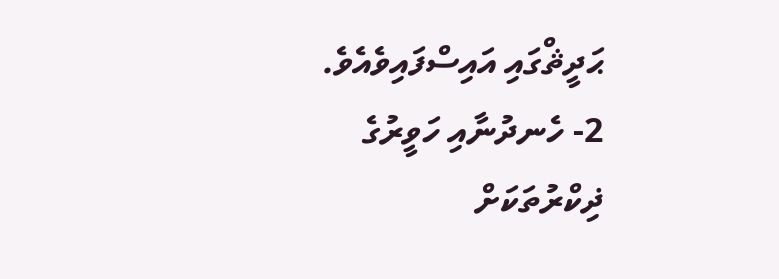ޙަދީޘްގައި އައިސްފައިވެއެވެ.
2- ހެނދުނާއި ހަވީރުގެ ޛިކްރުތަކަށް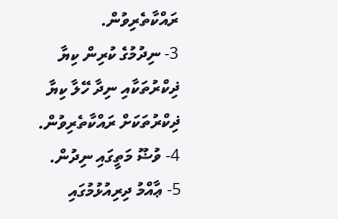ރައްކާތެރިވުން.
3- ނިދުމުގެ ކުރިން ކިޔާ ޛިކްރުތަކާއި ނިދާ ހޭލާ ކިޔާ ޛިކްރުތަކަށް ރައްކާތެރިވުން.
4- ވުޟޫ މަތީގައި ނިދުން.
5- ޢާއްމު ދިރިއުޅުމުގައި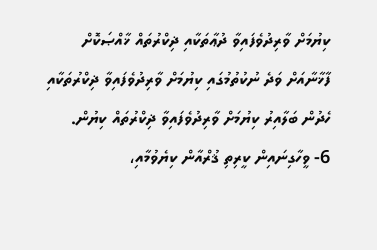ކިޔުމަށް ވާރިދުވެފައިވާ ދުޢާތަކާއި ޛިކްރުތައް ޚާއްޞަކޮށް ފާޚާނާއަށް ވަދެ ނުކުތުމުގައި ކިޔުމަށް ވާރިދުވެފައިވާ ޛިކްރުތަކާއި ހެދުން ބަލާއިރު ކިޔުމަށް ވާރިދުވެފައިވާ ޛިކްރުތައް ކިޔުން.
6- ވީހާގިނައިން ކީރިތި ޤުރްއާން ކިޔެވުމާއި،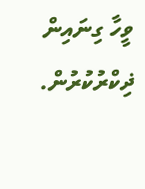ވީހާ ގިނައިން ޛިކްރުކުރުން.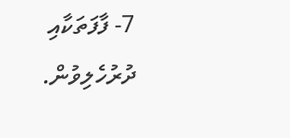7- ފާފަތަކާއި ދުރުހެލިވުން.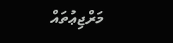މަރްޖިޢުތައް